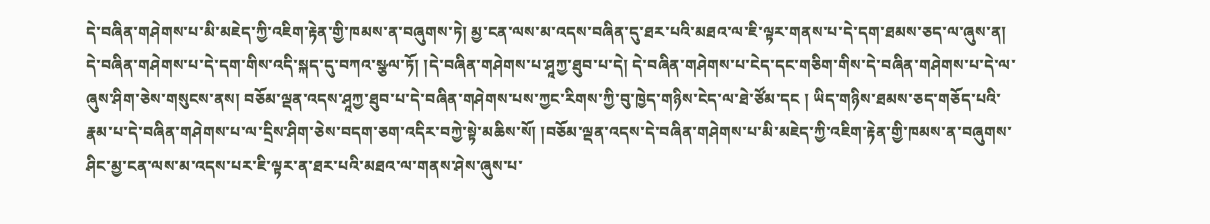དེ་བཞིན་གཤེགས་པ་མི་མཇེད་ཀྱི་འཇིག་རྟེན་གྱི་ཁམས་ན་བཞུགས་ཏེ། མྱ་ངན་ལས་མ་འདས་བཞིན་དུ་ཐར་པའི་མཐའ་ལ་ཇི་ལྟར་གནས་པ་དེ་དག་ཐམས་ཅད་ལ་ཞུས་ན། དེ་བཞིན་གཤེགས་པ་དེ་དག་གིས་འདི་སྐད་དུ་བཀའ་སྩལ་ཏོ། །དེ་བཞིན་གཤེགས་པ་ཤཱཀྱ་ཐུབ་པ་དེ། དེ་བཞིན་གཤེགས་པ་ངེད་དང་གཅིག་གིས་དེ་བཞིན་གཤེགས་པ་དེ་ལ་ཞུས་ཤིག་ཅེས་གསུངས་ནས། བཅོམ་ལྡན་འདས་ཤཱཀྱ་ཐུབ་པ་དེ་བཞིན་གཤེགས་པས་ཀྱང་རིགས་ཀྱི་བུ་ཁྱེད་གཉིས་ངེད་ལ་ཐེ་ཙོམ་དང ། ཡིད་གཉིས་ཐམས་ཅད་གཅོད་པའི་རྣམ་པ་དེ་བཞིན་གཤེགས་པ་ལ་དྲིས་ཤིག་ཅེས་བདག་ཅག་འདིར་བཀྱེ་སྟེ་མཆིས་སོ། །བཅོམ་ལྡན་འདས་དེ་བཞིན་གཤེགས་པ་མི་མཇེད་ཀྱི་འཇིག་རྟེན་གྱི་ཁམས་ན་བཞུགས་ཤིང་མྱ་ངན་ལས་མ་འདས་པར་ཇི་ལྟར་ན་ཐར་པའི་མཐའ་ལ་གནས་ཤེས་ཞུས་པ་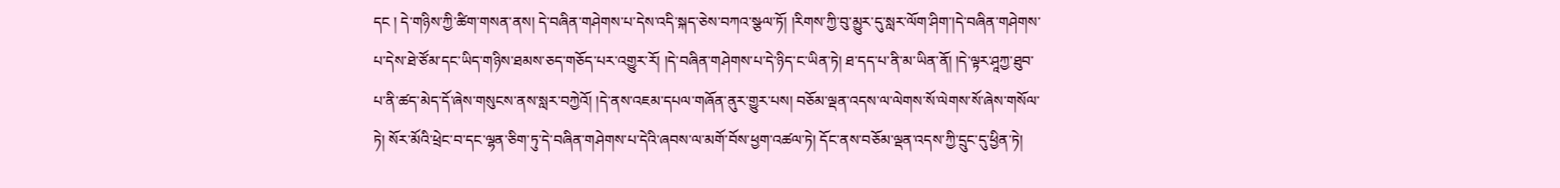དང ། དེ་གཉིས་ཀྱི་ཚིག་གསན་ནས། དེ་བཞིན་གཤེགས་པ་དེས་འདི་སྐད་ཅེས་བཀའ་སྩལ་ཏོ། །རིགས་ཀྱི་བུ་མྱུར་དུ་སླར་ལོག་ཤིག་།དེ་བཞིན་གཤེགས་པ་དེས་ཐེ་ཙོམ་དང་ཡིད་གཉིས་ཐམས་ཅད་གཅོད་པར་འགྱུར་རོ། །དེ་བཞིན་གཤེགས་པ་དེ་ཉིད་ང་ཡིན་ཏེ། ཐ་དད་པ་ནི་མ་ཡིན་ནོ། །དེ་ལྟར་ཤཱཀྱ་ཐུབ་པ་ནི་ཚད་མེད་དོ་ཞེས་གསུངས་ནས་སླར་བཀྱེའོ། །དེ་ནས་འཇམ་དཔལ་གཞོན་ནུར་གྱུར་པས། བཅོམ་ལྡན་འདས་ལ་ལེགས་སོ་ལེགས་སོ་ཞེས་གསོལ་ཏེ། སོར་མོའི་ཕྲེང་བ་དང་ལྷན་ཅིག་ཏུ་དེ་བཞིན་གཤེགས་པ་དེའི་ཞབས་ལ་མགོ་བོས་ཕྱག་འཚལ་ཏེ། དོང་ནས་བཅོམ་ལྡན་འདས་ཀྱི་དྲུང་དུ་ཕྱིན་ཏེ།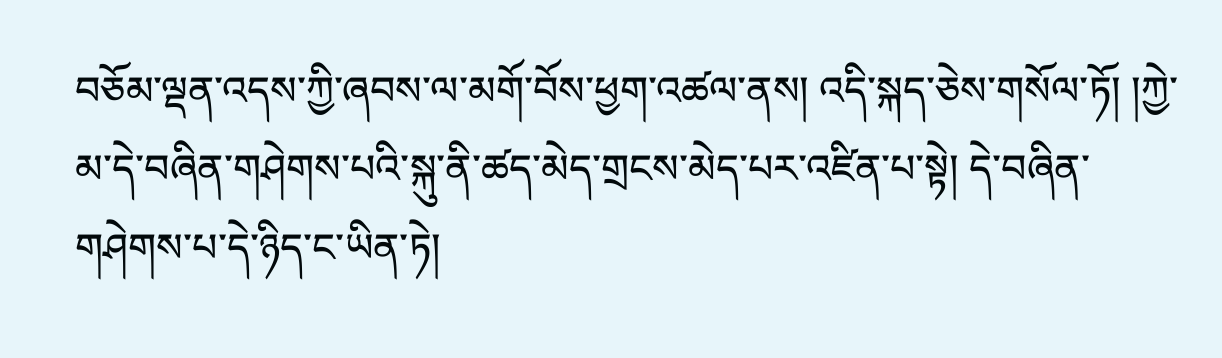བཅོམ་ལྡན་འདས་ཀྱི་ཞབས་ལ་མགོ་བོས་ཕྱག་འཚལ་ནས། འདི་སྐད་ཅེས་གསོལ་ཏོ། །ཀྱེ་མ་དེ་བཞིན་གཤེགས་པའི་སྐུ་ནི་ཚད་མེད་གྲངས་མེད་པར་འཛིན་པ་སྟེ། དེ་བཞིན་གཤེགས་པ་དེ་ཉིད་ང་ཡིན་ཏེ།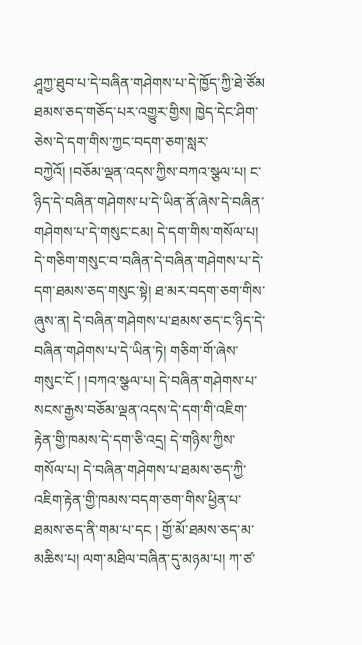ཤཱཀྱ་ཐུབ་པ་དེ་བཞིན་གཤེགས་པ་དེ་ཁྱོད་ཀྱི་ཐེ་ཙོམ
ཐམས་ཅད་གཅོད་པར་འགྱུར་གྱིས། ཁྱེད་དེང་ཤིག་ཅེས་དེ་དག་གིས་ཀྱང་བདག་ཅག་སླར་བཀྱེའོ། །བཅོམ་ལྡན་འདས་ཀྱིས་བཀའ་སྩལ་པ། ང་ཉིད་དེ་བཞིན་གཤེགས་པ་དེ་ཡིན་ནོ་ཞེས་དེ་བཞིན་གཤེགས་པ་དེ་གསུང་ངམ། དེ་དག་གིས་གསོལ་པ། དེ་གཅིག་གསུང་བ་བཞིན་དེ་བཞིན་གཤེགས་པ་དེ་དག་ཐམས་ཅད་གསུང་སྟེ། ཐ་མར་བདག་ཅག་གིས་ཞུས་ན། དེ་བཞིན་གཤེགས་པ་ཐམས་ཅད་ང་ཉིད་དེ་བཞིན་གཤེགས་པ་དེ་ཡིན་ཏེ། གཅིག་གོ་ཞེས་གསུང་ངོ ། །བཀའ་སྩལ་པ། དེ་བཞིན་གཤེགས་པ་སངས་རྒྱས་བཅོམ་ལྡན་འདས་དེ་དག་གི་འཇིག་རྟེན་གྱི་ཁམས་དེ་དག་ཅི་འདྲ། དེ་གཉིས་ཀྱིས་གསོལ་པ། དེ་བཞིན་གཤེགས་པ་ཐམས་ཅད་ཀྱི་འཇིག་རྟེན་གྱི་ཁམས་བདག་ཅག་གིས་ཕྱིན་པ་ཐམས་ཅད་ནི་གམ་པ་དང ། གྱོ་མོ་ཐམས་ཅད་མ་མཆིས་པ། ལག་མཐིལ་བཞིན་དུ་མཉམ་པ། ཀ་ཙ་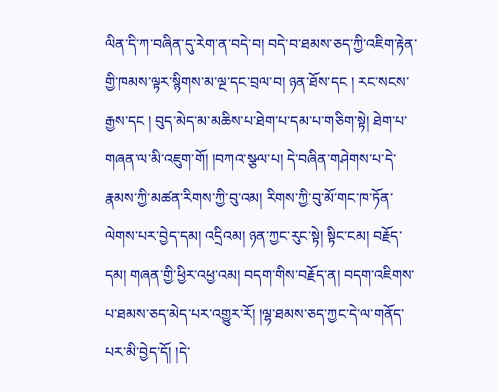ལིན་དི་ཀ་བཞིན་དུ་རེག་ན་བདེ་བ། བདེ་བ་ཐམས་ཅད་ཀྱི་འཇིག་རྟེན་གྱི་ཁམས་ལྟར་སྙིགས་མ་ལྔ་དང་བྲལ་བ། ཉན་ཐོས་དང ། རང་སངས་རྒྱས་དང ། བུད་མེད་མ་མཆིས་པ་ཐེག་པ་དམ་པ་གཅིག་སྟེ། ཐེག་པ་གཞན་ལ་མི་འཇུག་གོ། །བཀའ་སྩལ་པ། དེ་བཞིན་གཤེགས་པ་དེ་རྣམས་ཀྱི་མཚན་རིགས་ཀྱི་བུ་འམ། རིགས་ཀྱི་བུ་མོ་གང་ཁ་ཏོན་ལེགས་པར་བྱེད་དམ། འདྲིའམ། ཉན་ཀྱང་རུང་སྟེ། སྟིང་ངམ། བརྗོད་དམ། གཞན་གྱི་ཕྱིར་འཕྱ་འམ། བདག་གིས་བརྗོད་ན། བདག་འཇིགས་པ་ཐམས་ཅད་མེད་པར་འགྱུར་རོ། །ལྷ་ཐམས་ཅད་ཀྱང་དེ་ལ་གནོད་པར་མི་བྱེད་དོ། །དེ་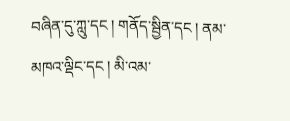བཞིན་དུ་ཀླུ་དང ། གནོད་སྦྱིན་དང ། ནམ་མཁའ་ལྡིང་དང ། མི་འམ་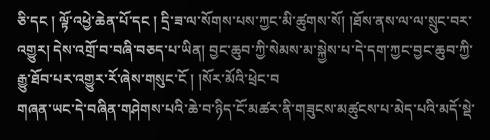ཅི་དང ། ལྟོ་འཕྱེ་ཆེན་པོ་དང ། དྲི་ཟ་ལ་སོགས་པས་ཀྱང་མི་ཚུགས་སོ། །ཐོས་ནས་ལ་ལ་སྲུང་བར་འགྱུར། དེས་འགྲོ་བ་བཞི་བཅད་པ་ཡིན། བྱང་ཆུབ་ཀྱི་སེམས་མ་སྐྱེས་པ་དེ་དག་ཀྱང་བྱང་ཆུབ་ཀྱི་རྒྱུ་ཐོབ་པར་འགྱུར་རོ་ཞེས་གསུང་ངོ ། །སོར་མོའི་ཕྲེང་བ
གཞན་ཡང་དེ་བཞིན་གཤེགས་པའི་ཆེ་བ་ཉིད་ངོ་མཚར་ནི་གཟུངས་མཚུངས་པ་མེད་པའི་མདོ་སྡེ་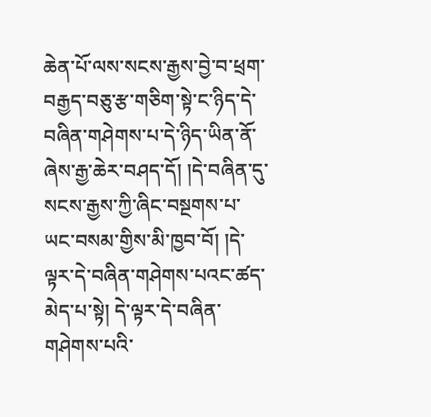ཆེན་པོ་ལས་སངས་རྒྱས་བྱེ་བ་ཕྲག་བརྒྱད་བཅུ་རྩ་གཅིག་སྟེ་ང་ཉིད་དེ་བཞིན་གཤེགས་པ་དེ་ཉིད་ཡིན་ནོ་ཞེས་རྒྱ་ཆེར་བཤད་དོ། །དེ་བཞིན་དུ་སངས་རྒྱས་ཀྱི་ཞིང་བསྔགས་པ་ཡང་བསམ་གྱིས་མི་ཁྱབ་བོ། །དེ་ལྟར་དེ་བཞིན་གཤེགས་པའང་ཚད་མེད་པ་སྟེ། དེ་ལྟར་དེ་བཞིན་གཤེགས་པའི་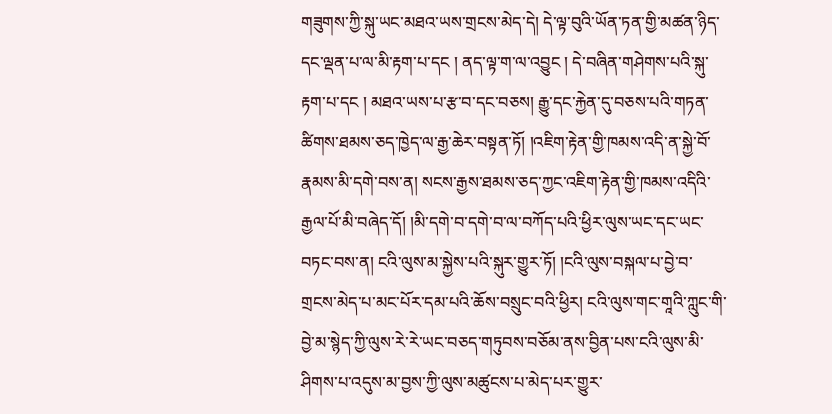གཟུགས་ཀྱི་སྐུ་ཡང་མཐའ་ཡས་གྲངས་མེད་དེ། དེ་ལྟ་བུའི་ཡོན་ཏན་གྱི་མཚན་ཉིད་དང་ལྡན་པ་ལ་མི་རྟག་པ་དང ། ནད་ལྟ་ག་ལ་འབྱུང ། དེ་བཞིན་གཤེགས་པའི་སྐུ་རྟག་པ་དང ། མཐའ་ཡས་པ་རྩ་བ་དང་བཅས། རྒྱུ་དང་རྐྱེན་དུ་བཅས་པའི་གཏན་ཚིགས་ཐམས་ཅད་ཁྱེད་ལ་རྒྱ་ཆེར་བསྟན་ཏོ། །འཇིག་རྟེན་གྱི་ཁམས་འདི་ན་སྐྱེ་བོ་རྣམས་མི་དགེ་བས་ན། སངས་རྒྱས་ཐམས་ཅད་ཀྱང་འཇིག་རྟེན་གྱི་ཁམས་འདིའི་རྒྱལ་པོ་མི་བཞེད་དོ། །མི་དགེ་བ་དགེ་བ་ལ་བཀོད་པའི་ཕྱིར་ལུས་ཡང་དང་ཡང་བཏང་བས་ན། ངའི་ལུས་མ་སྐྱེས་པའི་སྐུར་གྱུར་ཏོ། །ངའི་ལུས་བསྐལ་པ་བྱེ་བ་གྲངས་མེད་པ་མང་པོར་དམ་པའི་ཆོས་བསྲུང་བའི་ཕྱིར། ངའི་ལུས་གང་གཱའི་ཀླུང་གི་བྱེ་མ་སྙེད་ཀྱི་ལུས་རེ་རེ་ཡང་བཅད་གཏུབས་བཅོམ་ནས་བྱིན་པས་ངའི་ལུས་མི་ཤིགས་པ་འདུས་མ་བྱས་ཀྱི་ལུས་མཚུངས་པ་མེད་པར་གྱུར་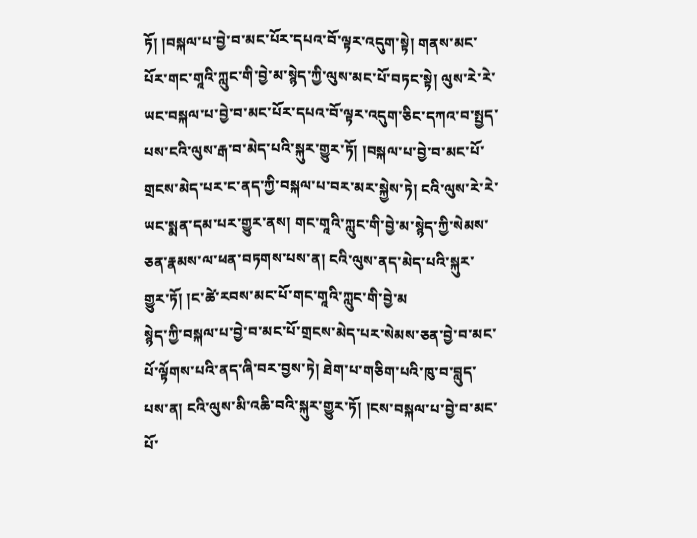ཏོ། །བསྐལ་པ་བྱེ་བ་མང་པོར་དཔའ་བོ་ལྟར་འདུག་སྟེ། གནས་མང་པོར་གང་གཱའི་ཀླུང་གི་བྱེ་མ་སྙེད་ཀྱི་ལུས་མང་པོ་བཏང་སྟེ། ལུས་རེ་རེ་ཡང་བསྐལ་པ་བྱེ་བ་མང་པོར་དཔའ་བོ་ལྟར་འདུག་ཅིང་དཀའ་བ་སྤྱད་པས་ངའི་ལུས་རྒ་བ་མེད་པའི་སྐུར་གྱུར་ཏོ། །བསྐལ་པ་བྱེ་བ་མང་པོ་གྲངས་མེད་པར་ང་ནད་ཀྱི་བསྐལ་པ་བར་མར་སྐྱེས་ཏེ། ངའི་ལུས་རེ་རེ་ཡང་སྨན་དམ་པར་གྱུར་ནས། གང་གཱའི་ཀླུང་གི་བྱེ་མ་སྙེད་ཀྱི་སེམས་ཅན་རྣམས་ལ་ཕན་བཏགས་པས་ན། ངའི་ལུས་ནད་མེད་པའི་སྐུར་གྱུར་ཏོ། །ང་ཚེ་རབས་མང་པོ་གང་གཱའི་ཀླུང་གི་བྱེ་མ
སྙེད་ཀྱི་བསྐལ་པ་བྱེ་བ་མང་པོ་གྲངས་མེད་པར་སེམས་ཅན་བྱེ་བ་མང་པོ་ལྟོགས་པའི་ནད་ཞི་བར་བྱས་ཏེ། ཐེག་པ་གཅིག་པའི་ཁུ་བ་བླུད་པས་ན། ངའི་ལུས་མི་འཆི་བའི་སྐུར་གྱུར་ཏོ། །ངས་བསྐལ་པ་བྱེ་བ་མང་པོ་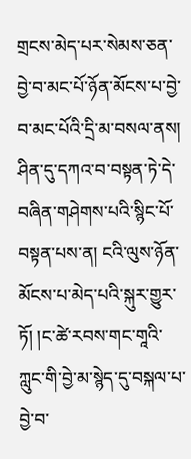གྲངས་མེད་པར་སེམས་ཅན་བྱེ་བ་མང་པོ་ཉོན་མོངས་པ་བྱེ་བ་མང་པོའི་དྲི་མ་བསལ་ནས། ཤིན་དུ་དཀའ་བ་བསྟན་ཏེ་དེ་བཞིན་གཤེགས་པའི་སྙིང་པོ་བསྟན་པས་ན། ངའི་ལུས་ཉོན་མོངས་པ་མེད་པའི་སྐུར་གྱུར་ཏོ། །ང་ཚེ་རབས་གང་གཱའི་ཀླུང་གི་བྱེ་མ་སྙེད་དུ་བསྐལ་པ་བྱེ་བ་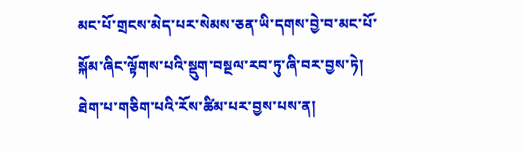མང་པོ་གྲངས་མེད་པར་སེམས་ཅན་ཡི་དགས་བྱེ་བ་མང་པོ་སྐོམ་ཞིང་ལྟོགས་པའི་སྡུག་བསྔལ་རབ་ཏུ་ཞི་བར་བྱས་ཏེ། ཐེག་པ་གཅིག་པའི་རོས་ཚིམ་པར་བྱས་པས་ན།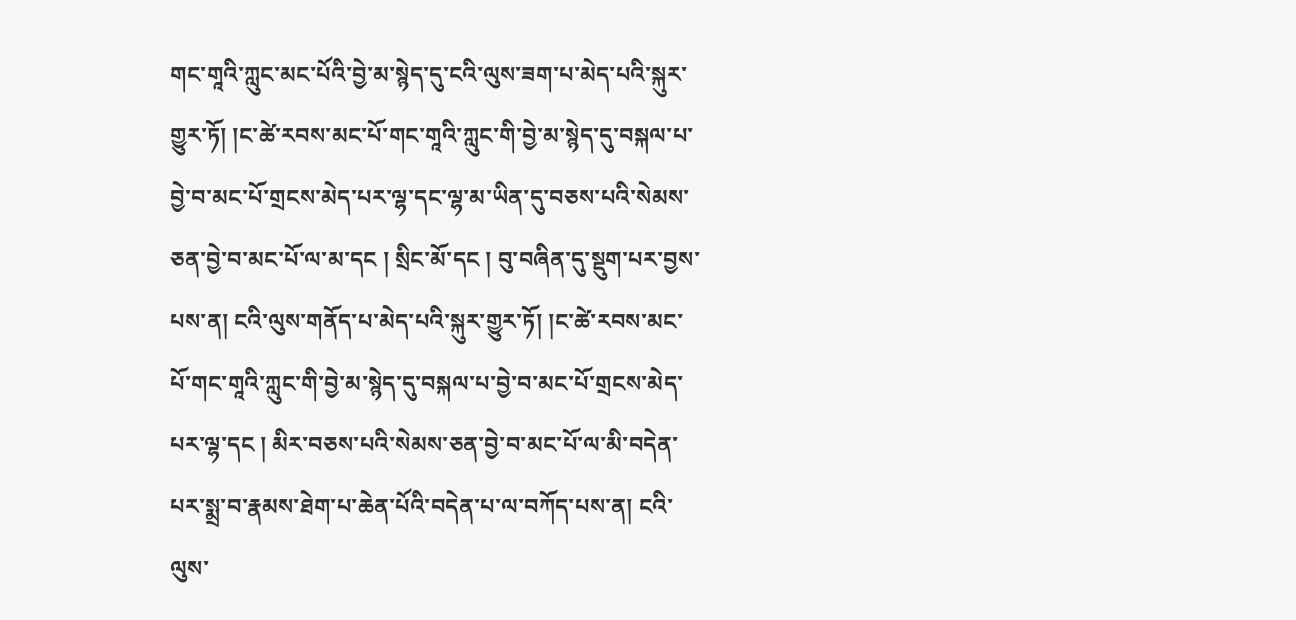གང་གཱའི་ཀླུང་མང་པོའི་བྱེ་མ་སྙེད་དུ་ངའི་ལུས་ཟག་པ་མེད་པའི་སྐུར་གྱུར་ཏོ། །ང་ཚེ་རབས་མང་པོ་གང་གཱའི་ཀླུང་གི་བྱེ་མ་སྙེད་དུ་བསྐལ་པ་བྱེ་བ་མང་པོ་གྲངས་མེད་པར་ལྷ་དང་ལྷ་མ་ཡིན་དུ་བཅས་པའི་སེམས་ཅན་བྱེ་བ་མང་པོ་ལ་མ་དང ། སྲིང་མོ་དང ། བུ་བཞིན་དུ་སྡུག་པར་བྱས་པས་ན། ངའི་ལུས་གནོད་པ་མེད་པའི་སྐུར་གྱུར་ཏོ། །ང་ཚེ་རབས་མང་པོ་གང་གཱའི་ཀླུང་གི་བྱེ་མ་སྙེད་དུ་བསྐལ་པ་བྱེ་བ་མང་པོ་གྲངས་མེད་པར་ལྷ་དང ། མིར་བཅས་པའི་སེམས་ཅན་བྱེ་བ་མང་པོ་ལ་མི་བདེན་པར་སྨྲ་བ་རྣམས་ཐེག་པ་ཆེན་པོའི་བདེན་པ་ལ་བཀོད་པས་ན། ངའི་ལུས་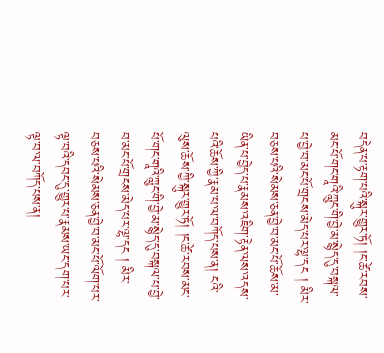བདེན་པ་རྟག་པའི་སྐུར་གྱུར་ཏོ། །ང་ཚེ་རབས་མང་པོ་གང་གཱའི་ཀླུང་གི་བྱེ་མ་སྙེད་དུ་བསྐལ་པ་བྱེ་བ་མང་པོ་གྲངས་མེད་པར་ལྷ་དང ། མིར་བཅས་པའི་སེམས་ཅན་བྱེ་བ་མང་པོ་ཆོས་མ་ཡིན་པ་བྱེད་པ་རྣམས་འཇིག་རྟེན་ལས་འདས་པའི་ཆོས་ཀྱི་རྣམ་པ་ལ་བཀོད་པས་ན། ངའི་ལུས་ཆོས་ཀྱི་སྐུར་གྱུར་ཏོ། །ང་ཚེ་རབས་མང་པོ་གང་གཱའི་ཀླུང་གི་བྱེ་མ་སྙེད་དུ་བསྐལ་པ་བྱེ་བ་མང་པོ་གྲངས་མེད་པར་ལྷ་དང ། མིར་བཅས་པའི་སེམས་ཅན་བྱེ་བ་མང་པོ་ལོག་པར་ལྟ་བའི་དབང་དུ་གྱུར་པ་རྣམས་ཡང་དག་པར་ལྟ་བ་ལ་བཀོད་པས་ན།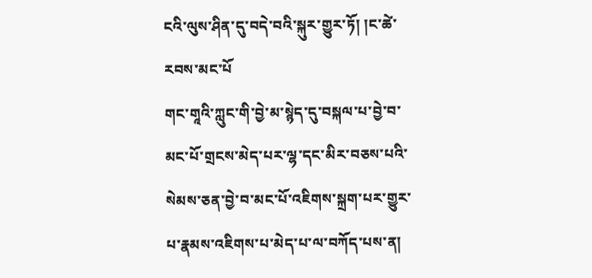ངའི་ལུས་ཤིན་དུ་བདེ་བའི་སྐུར་གྱུར་ཏོ། །ང་ཚེ་རབས་མང་པོ
གང་གཱའི་ཀླུང་གི་བྱེ་མ་སྙེད་དུ་བསྐལ་པ་བྱེ་བ་མང་པོ་གྲངས་མེད་པར་ལྷ་དང་མིར་བཅས་པའི་སེམས་ཅན་བྱེ་བ་མང་པོ་འཇིགས་སྐྲག་པར་གྱུར་པ་རྣམས་འཇིགས་པ་མེད་པ་ལ་བཀོད་པས་ན།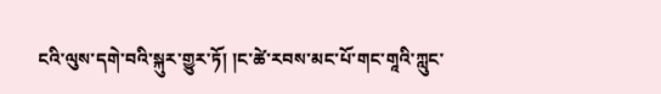ངའི་ལུས་དགེ་བའི་སྐུར་གྱུར་ཏོ། །ང་ཚེ་རབས་མང་པོ་གང་གཱའི་ཀླུང་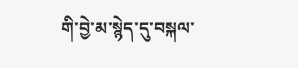གི་བྱེ་མ་སྙེད་དུ་བསྐལ་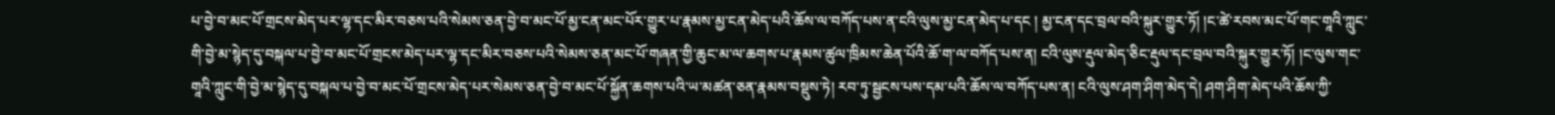པ་བྱེ་བ་མང་པོ་གྲངས་མེད་པར་ལྷ་དང་མིར་བཅས་པའི་སེམས་ཅན་བྱེ་བ་མང་པོ་མྱ་ངན་མང་པོར་གྱུར་པ་རྣམས་མྱ་ངན་མེད་པའི་ཆོས་ལ་བཀོད་པས་ན་ངའི་ལུས་མྱ་ངན་མེད་པ་དང ། མྱ་ངན་དང་བྲལ་བའི་སྐུར་གྱུར་ཏོ། །ང་ཚེ་རབས་མང་པོ་གང་གཱའི་ཀླུང་གི་བྱེ་མ་སྙེད་དུ་བསྐལ་པ་བྱེ་བ་མང་པོ་གྲངས་མེད་པར་ལྷ་དང་མིར་བཅས་པའི་སེམས་ཅན་མང་པོ་གཞན་གྱི་ཆུང་མ་ལ་ཆགས་པ་རྣམས་ཚུལ་ཁྲིམས་ཆེན་པོའི་ཆོ་ག་ལ་བཀོད་པས་ན། ངའི་ལུས་རྡུལ་མེད་ཅིང་རྡུལ་དང་བྲལ་བའི་སྐུར་གྱུར་ཏོ། །ང་ལུས་གང་གཱའི་ཀླུང་གི་བྱེ་མ་སྙེད་དུ་བསྐལ་པ་བྱེ་བ་མང་པོ་གྲངས་མེད་པར་སེམས་ཅན་བྱེ་བ་མང་པོ་སྐྱོན་ཆགས་པའི་ཡ་མཚན་ཅན་རྣམས་བསྡུས་ཏེ། རབ་ཏུ་སྦྱངས་པས་དམ་པའི་ཆོས་ལ་བཀོད་པས་ན། ངའི་ལུས་ཤག་ཤིག་མེད་དེ། ཤག་ཤིག་མེད་པའི་ཆོས་ཀྱི་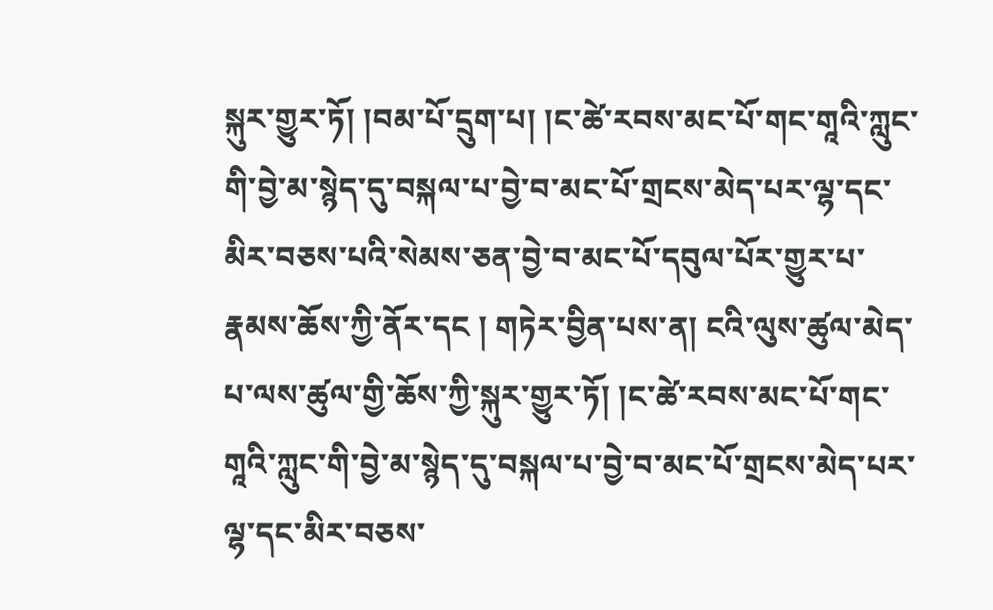སྐུར་གྱུར་ཏོ། །བམ་པོ་དྲུག་པ། །ང་ཚེ་རབས་མང་པོ་གང་གཱའི་ཀླུང་གི་བྱེ་མ་སྙེད་དུ་བསྐལ་པ་བྱེ་བ་མང་པོ་གྲངས་མེད་པར་ལྷ་དང་མིར་བཅས་པའི་སེམས་ཅན་བྱེ་བ་མང་པོ་དབུལ་པོར་གྱུར་པ་རྣམས་ཆོས་ཀྱི་ནོར་དང ། གཏེར་བྱིན་པས་ན། ངའི་ལུས་ཚུལ་མེད་པ་ལས་ཚུལ་གྱི་ཆོས་ཀྱི་སྐུར་གྱུར་ཏོ། །ང་ཚེ་རབས་མང་པོ་གང་གཱའི་ཀླུང་གི་བྱེ་མ་སྙེད་དུ་བསྐལ་པ་བྱེ་བ་མང་པོ་གྲངས་མེད་པར་ལྷ་དང་མིར་བཅས་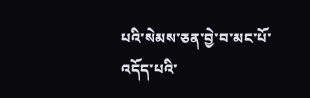པའི་སེམས་ཅན་བྱེ་བ་མང་པོ་འདོད་པའི་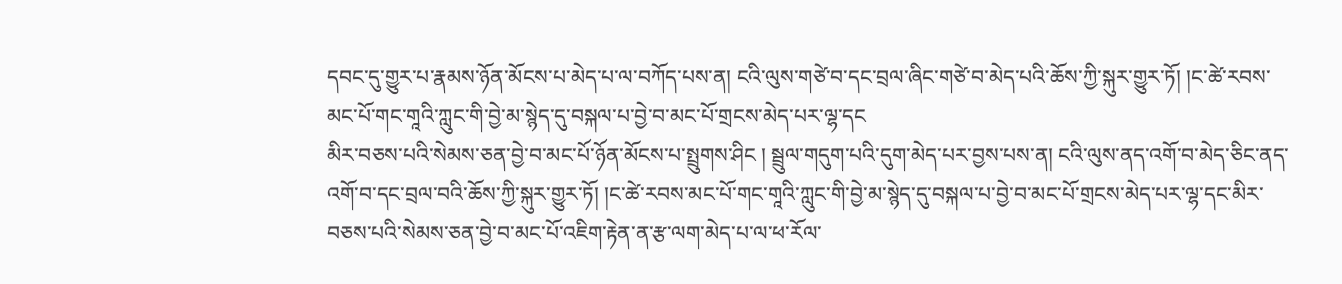དབང་དུ་གྱུར་པ་རྣམས་ཉོན་མོངས་པ་མེད་པ་ལ་བཀོད་པས་ན། ངའི་ལུས་གཙེ་བ་དང་བྲལ་ཞིང་གཙེ་བ་མེད་པའི་ཆོས་ཀྱི་སྐུར་གྱུར་ཏོ། །ང་ཚེ་རབས་མང་པོ་གང་གཱའི་ཀླུང་གི་བྱེ་མ་སྙེད་དུ་བསྐལ་པ་བྱེ་བ་མང་པོ་གྲངས་མེད་པར་ལྷ་དང
མིར་བཅས་པའི་སེམས་ཅན་བྱེ་བ་མང་པོ་ཉོན་མོངས་པ་སྤྲུགས་ཤིང ། སྦྲུལ་གདུག་པའི་དུག་མེད་པར་བྱས་པས་ན། ངའི་ལུས་ནད་འགོ་བ་མེད་ཅིང་ནད་འགོ་བ་དང་བྲལ་བའི་ཆོས་ཀྱི་སྐུར་གྱུར་ཏོ། །ང་ཚེ་རབས་མང་པོ་གང་གཱའི་ཀླུང་གི་བྱེ་མ་སྙེད་དུ་བསྐལ་པ་བྱེ་བ་མང་པོ་གྲངས་མེད་པར་ལྷ་དང་མིར་བཅས་པའི་སེམས་ཅན་བྱེ་བ་མང་པོ་འཇིག་རྟེན་ན་རྩ་ལག་མེད་པ་ལ་ཕ་རོལ་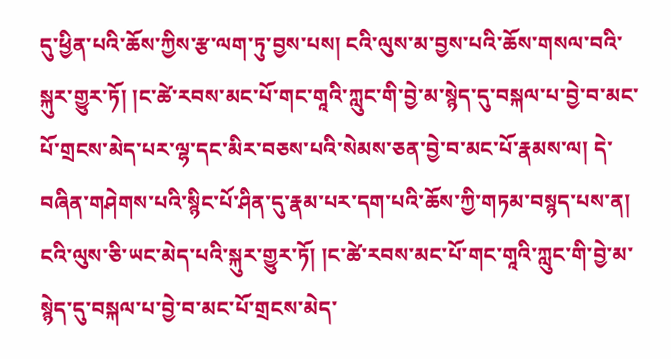དུ་ཕྱིན་པའི་ཆོས་ཀྱིས་རྩ་ལག་ཏུ་བྱས་པས། ངའི་ལུས་མ་བྱས་པའི་ཆོས་གསལ་བའི་སྐུར་གྱུར་ཏོ། །ང་ཚེ་རབས་མང་པོ་གང་གཱའི་ཀླུང་གི་བྱེ་མ་སྙེད་དུ་བསྐལ་པ་བྱེ་བ་མང་པོ་གྲངས་མེད་པར་ལྷ་དང་མིར་བཅས་པའི་སེམས་ཅན་བྱེ་བ་མང་པོ་རྣམས་ལ། དེ་བཞིན་གཤེགས་པའི་སྙིང་པོ་ཤིན་དུ་རྣམ་པར་དག་པའི་ཆོས་ཀྱི་གཏམ་བསྙད་པས་ན། ངའི་ལུས་ཅི་ཡང་མེད་པའི་སྐུར་གྱུར་ཏོ། །ང་ཚེ་རབས་མང་པོ་གང་གཱའི་ཀླུང་གི་བྱེ་མ་སྙེད་དུ་བསྐལ་པ་བྱེ་བ་མང་པོ་གྲངས་མེད་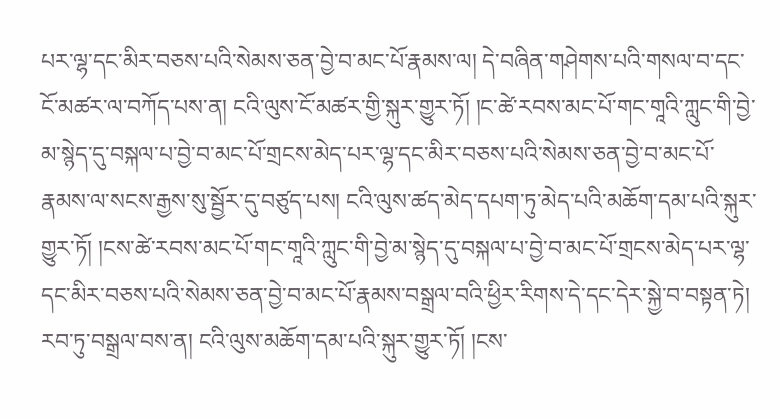པར་ལྷ་དང་མིར་བཅས་པའི་སེམས་ཅན་བྱེ་བ་མང་པོ་རྣམས་ལ། དེ་བཞིན་གཤེགས་པའི་གསལ་བ་དང་ངོ་མཚར་ལ་བཀོད་པས་ན། ངའི་ལུས་ངོ་མཚར་གྱི་སྐུར་གྱུར་ཏོ། །ང་ཚེ་རབས་མང་པོ་གང་གཱའི་ཀླུང་གི་བྱེ་མ་སྙེད་དུ་བསྐལ་པ་བྱེ་བ་མང་པོ་གྲངས་མེད་པར་ལྷ་དང་མིར་བཅས་པའི་སེམས་ཅན་བྱེ་བ་མང་པོ་རྣམས་ལ་སངས་རྒྱས་སུ་སྦྱོར་དུ་བཙུད་པས། ངའི་ལུས་ཚད་མེད་དཔག་ཏུ་མེད་པའི་མཆོག་དམ་པའི་སྐུར་གྱུར་ཏོ། །ངས་ཚེ་རབས་མང་པོ་གང་གཱའི་ཀླུང་གི་བྱེ་མ་སྙེད་དུ་བསྐལ་པ་བྱེ་བ་མང་པོ་གྲངས་མེད་པར་ལྷ་དང་མིར་བཅས་པའི་སེམས་ཅན་བྱེ་བ་མང་པོ་རྣམས་བསྒྲལ་བའི་ཕྱིར་རིགས་དེ་དང་དེར་སྐྱེ་བ་བསྟན་ཏེ། རབ་ཏུ་བསྒྲལ་བས་ན། ངའི་ལུས་མཆོག་དམ་པའི་སྐུར་གྱུར་ཏོ། །ངས་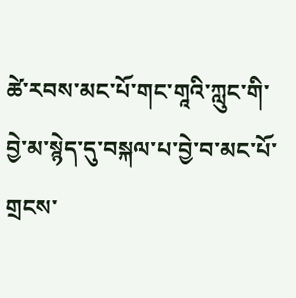ཚེ་རབས་མང་པོ་གང་གཱའི་ཀླུང་གི་བྱེ་མ་སྙེད་དུ་བསྐལ་པ་བྱེ་བ་མང་པོ་གྲངས་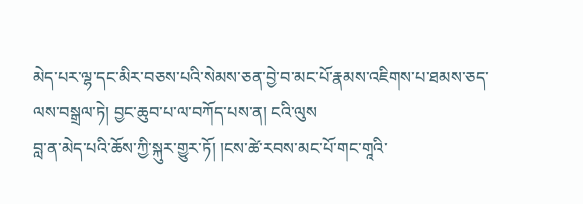མེད་པར་ལྷ་དང་མིར་བཅས་པའི་སེམས་ཅན་བྱེ་བ་མང་པོ་རྣམས་འཇིགས་པ་ཐམས་ཅད་ལས་བསྒྲལ་ཏེ། བྱང་ཆུབ་པ་ལ་བཀོད་པས་ན། ངའི་ལུས
བླ་ན་མེད་པའི་ཆོས་ཀྱི་སྐུར་གྱུར་ཏོ། །ངས་ཚེ་རབས་མང་པོ་གང་གཱའི་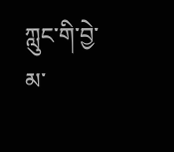ཀླུང་གི་བྱེ་མ་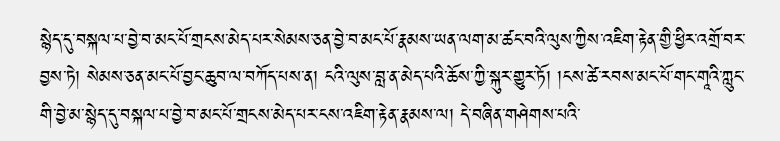སྙེད་དུ་བསྐལ་པ་བྱེ་བ་མང་པོ་གྲངས་མེད་པར་སེམས་ཅན་བྱེ་བ་མང་པོ་རྣམས་ཡན་ལག་མ་ཚང་བའི་ལུས་ཀྱིས་འཇིག་རྟེན་གྱི་ཕྱིར་འགྲོ་བར་བྱས་ཏེ། སེམས་ཅན་མང་པོ་བྱང་ཆུབ་ལ་བཀོད་པས་ན། ངའི་ལུས་བླ་ན་མེད་པའི་ཆོས་ཀྱི་སྐུར་གྱུར་ཏོ། །ངས་ཚེ་རབས་མང་པོ་གང་གཱའི་ཀླུང་གི་བྱེ་མ་སྙེད་དུ་བསྐལ་པ་བྱེ་བ་མང་པོ་གྲངས་མེད་པར་ངས་འཇིག་རྟེན་རྣམས་ལ། དེ་བཞིན་གཤེགས་པའི་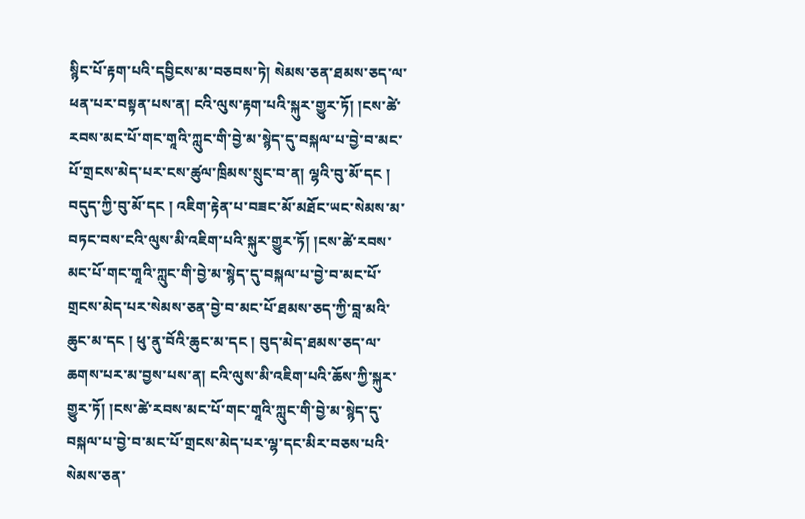སྙིང་པོ་རྟག་པའི་དབྱིངས་མ་བཅབས་ཏེ། སེམས་ཅན་ཐམས་ཅད་ལ་ཕན་པར་བསྟན་པས་ན། ངའི་ལུས་རྟག་པའི་སྐུར་གྱུར་ཏོ། །ངས་ཚེ་རབས་མང་པོ་གང་གཱའི་ཀླུང་གི་བྱེ་མ་སྙེད་དུ་བསྐལ་པ་བྱེ་བ་མང་པོ་གྲངས་མེད་པར་ངས་ཚུལ་ཁྲིམས་སྲུང་བ་ན། ལྷའི་བུ་མོ་དང ། བདུད་ཀྱི་བུ་མོ་དང ། འཇིག་རྟེན་པ་བཟང་མོ་མཐོང་ཡང་སེམས་མ་བཏང་བས་ངའི་ལུས་མི་འཇིག་པའི་སྐུར་གྱུར་ཏོ། །ངས་ཚེ་རབས་མང་པོ་གང་གཱའི་ཀླུང་གི་བྱེ་མ་སྙེད་དུ་བསྐལ་པ་བྱེ་བ་མང་པོ་གྲངས་མེད་པར་སེམས་ཅན་བྱེ་བ་མང་པོ་ཐམས་ཅད་ཀྱི་བླ་མའི་ཆུང་མ་དང ། ཕུ་ནུ་བོའི་ཆུང་མ་དང ། བུད་མེད་ཐམས་ཅད་ལ་ཆགས་པར་མ་བྱས་པས་ན། ངའི་ལུས་མི་འཇིག་པའི་ཆོས་ཀྱི་སྐུར་གྱུར་ཏོ། །ངས་ཚེ་རབས་མང་པོ་གང་གཱའི་ཀླུང་གི་བྱེ་མ་སྙེད་དུ་བསྐལ་པ་བྱེ་བ་མང་པོ་གྲངས་མེད་པར་ལྷ་དང་མིར་བཅས་པའི་སེམས་ཅན་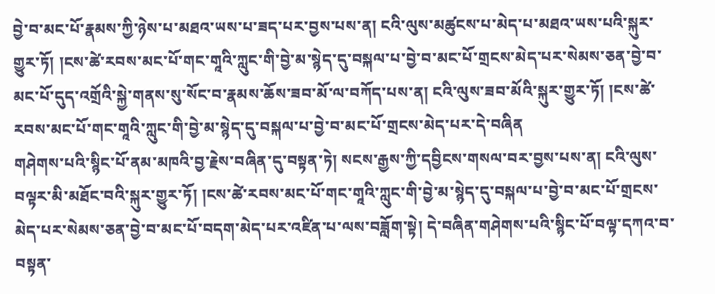བྱེ་བ་མང་པོ་རྣམས་ཀྱི་ཉེས་པ་མཐའ་ཡས་པ་ཟད་པར་བྱས་པས་ན། ངའི་ལུས་མཚུངས་པ་མེད་པ་མཐའ་ཡས་པའི་སྐུར་གྱུར་ཏོ། །ངས་ཚེ་རབས་མང་པོ་གང་གཱའི་ཀླུང་གི་བྱེ་མ་སྙེད་དུ་བསྐལ་པ་བྱེ་བ་མང་པོ་གྲངས་མེད་པར་སེམས་ཅན་བྱེ་བ་མང་པོ་དུད་འགྲོའི་སྐྱེ་གནས་སུ་སོང་བ་རྣམས་ཆོས་ཟབ་མོ་ལ་བཀོད་པས་ན། ངའི་ལུས་ཟབ་མོའི་སྐུར་གྱུར་ཏོ། །ངས་ཚེ་རབས་མང་པོ་གང་གཱའི་ཀླུང་གི་བྱེ་མ་སྙེད་དུ་བསྐལ་པ་བྱེ་བ་མང་པོ་གྲངས་མེད་པར་དེ་བཞིན
གཤེགས་པའི་སྙིང་པོ་ནམ་མཁའི་བྱ་རྗེས་བཞིན་དུ་བསྟན་ཏེ། སངས་རྒྱས་ཀྱི་དབྱིངས་གསལ་བར་བྱས་པས་ན། ངའི་ལུས་བལྟར་མི་མཐོང་བའི་སྐུར་གྱུར་ཏོ། །ངས་ཚེ་རབས་མང་པོ་གང་གཱའི་ཀླུང་གི་བྱེ་མ་སྙེད་དུ་བསྐལ་པ་བྱེ་བ་མང་པོ་གྲངས་མེད་པར་སེམས་ཅན་བྱེ་བ་མང་པོ་བདག་མེད་པར་འཛིན་པ་ལས་བཟློག་སྟེ། དེ་བཞིན་གཤེགས་པའི་སྙིང་པོ་བལྟ་དཀའ་བ་བསྟན་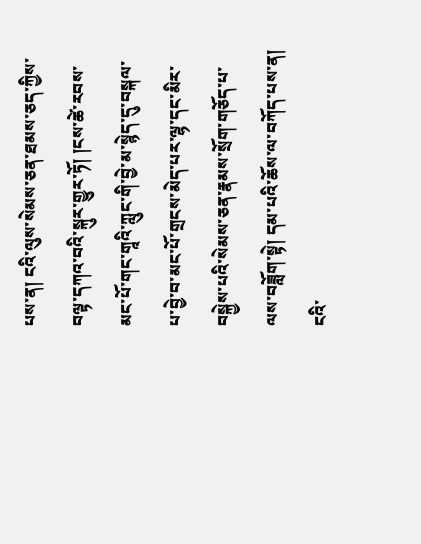པས་ན། ངའི་ལུས་སེམས་ཅན་ཐམས་ཅད་ཀྱིས་བལྟ་དཀའ་བའི་སྐུར་གྱུར་ཏོ། །ངས་ཚེ་རབས་མང་པོ་གང་གཱའི་ཀླུང་གི་བྱེ་མ་སྙེད་དུ་བསྐལ་པ་བྱེ་བ་མང་པོ་གྲངས་མེད་པར་ལྷ་དང་མིར་བསྐྱེས་པའི་སེམས་ཅན་རྣམས་སྲོག་གཅོད་པ་ལས་བཟློག་སྟེ། དམ་པའི་ཆོས་ལ་བཀོད་པས་ན། ངའི་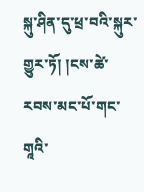སྐུ་ཤིན་དུ་ཕྲ་བའི་སྐུར་གྱུར་ཏོ། །ངས་ཚེ་རབས་མང་པོ་གང་གཱའི་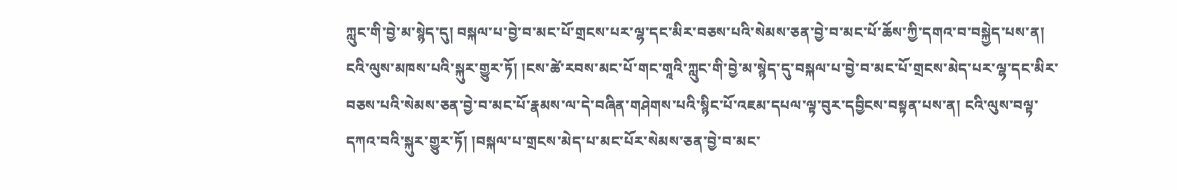ཀླུང་གི་བྱེ་མ་སྙེད་དུ། བསྐལ་པ་བྱེ་བ་མང་པོ་གྲངས་པར་ལྷ་དང་མིར་བཅས་པའི་སེམས་ཅན་བྱེ་བ་མང་པོ་ཆོས་ཀྱི་དགའ་བ་བསྐྱེད་པས་ན། ངའི་ལུས་མཁས་པའི་སྐུར་གྱུར་ཏོ། །ངས་ཚེ་རབས་མང་པོ་གང་གཱའི་ཀླུང་གི་བྱེ་མ་སྙེད་དུ་བསྐལ་པ་བྱེ་བ་མང་པོ་གྲངས་མེད་པར་ལྷ་དང་མིར་བཅས་པའི་སེམས་ཅན་བྱེ་བ་མང་པོ་རྣམས་ལ་དེ་བཞིན་གཤེགས་པའི་སྙིང་པོ་འཇམ་དཔལ་ལྟ་བུར་དབྱིངས་བསྟན་པས་ན། ངའི་ལུས་བལྟ་དཀའ་བའི་སྐུར་གྱུར་ཏོ། །བསྐལ་པ་གྲངས་མེད་པ་མང་པོར་སེམས་ཅན་བྱེ་བ་མང་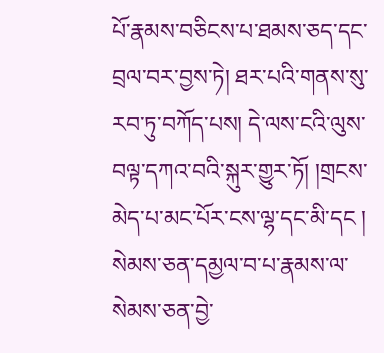པོ་རྣམས་བཅིངས་པ་ཐམས་ཅད་དང་བྲལ་བར་བྱས་ཏེ། ཐར་པའི་གནས་སུ་རབ་ཏུ་བཀོད་པས། དེ་ལས་ངའི་ལུས་བལྟ་དཀའ་བའི་སྐུར་གྱུར་ཏོ། །གྲངས་མེད་པ་མང་པོར་ངས་ལྷ་དང་མི་དང ། སེམས་ཅན་དམྱལ་བ་པ་རྣམས་ལ་སེམས་ཅན་བྱེ་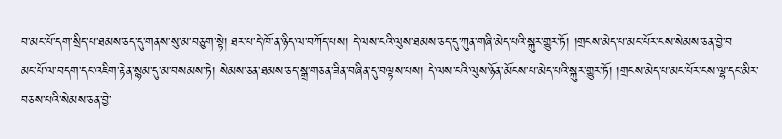བ་མང་པོ་དག་སྲིད་པ་ཐམས་ཅད་དུ་གནས་སུ་མ་བཅུག་སྟེ། ཐར་པ་དེ་ཁོ་ན་ཉིད་ལ་བཀོད་པས། དེ་ལས་ངའི་ལུས་ཐམས་ཅད་དུ་ཀུན་གཞི་མེད་པའི་སྐུར་གྱུར་ཏོ། །གྲངས་མེད་པ་མང་པོར་ངས་སེམས་ཅན་བྱེ་བ
མང་པོ་ལ་བདག་དང་འཇིག་རྟེན་སྙམ་དུ་མ་བསམས་ཏེ། སེམས་ཅན་ཐམས་ཅད་སྒྲ་གཅན་ཟིན་བཞིན་དུ་བལྟས་པས། དེ་ལས་ངའི་ལུས་ཉོན་མོངས་པ་མེད་པའི་སྐུར་གྱུར་ཏོ། །གྲངས་མེད་པ་མང་པོར་ངས་ལྷ་དང་མིར་བཅས་པའི་སེམས་ཅན་བྱེ་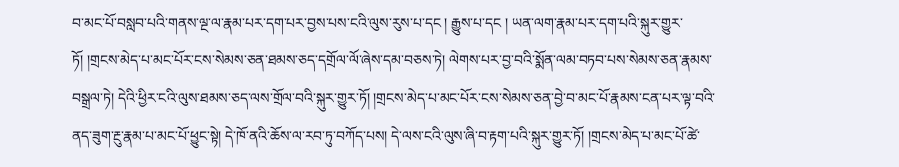བ་མང་པོ་བསླབ་པའི་གནས་ལྔ་ལ་རྣམ་པར་དག་པར་བྱས་པས་ངའི་ལུས་རུས་པ་དང ། རྒྱུས་པ་དང ། ཡན་ལག་རྣམ་པར་དག་པའི་སྐུར་གྱུར་ཏོ། །གྲངས་མེད་པ་མང་པོར་ངས་སེམས་ཅན་ཐམས་ཅད་དགྲོལ་ལོ་ཞེས་དམ་བཅས་ཏེ། ལེགས་པར་བྱ་བའི་སྨོན་ལམ་བཏབ་པས་སེམས་ཅན་རྣམས་བསྒྲལ་ཏེ། དེའི་ཕྱིར་ངའི་ལུས་ཐམས་ཅད་ལས་གྲོལ་བའི་སྐུར་གྱུར་ཏོ། །གྲངས་མེད་པ་མང་པོར་ངས་སེམས་ཅན་བྱེ་བ་མང་པོ་རྣམས་ངན་པར་ལྟ་བའི་ནད་ཟུག་རྔུ་རྣམ་པ་མང་པོ་ཕྱུང་སྟེ། དེ་ཁོ་ནའི་ཆོས་ལ་རབ་ཏུ་བཀོད་པས། དེ་ལས་ངའི་ལུས་ཞི་བ་རྟག་པའི་སྐུར་གྱུར་ཏོ། །གྲངས་མེད་པ་མང་པོ་ཚེ་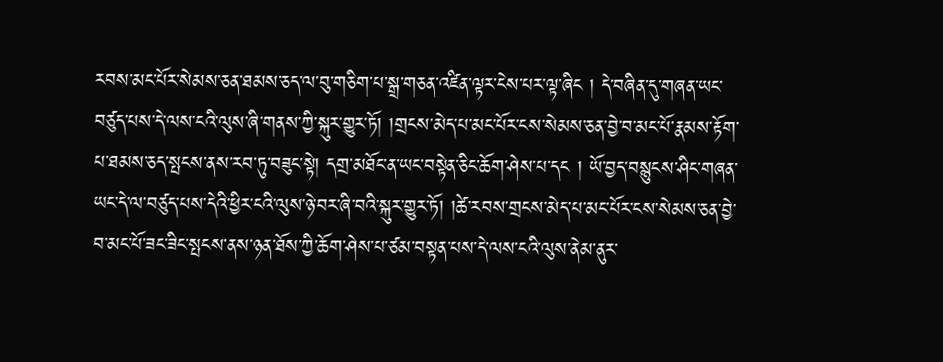རབས་མང་པོར་སེམས་ཅན་ཐམས་ཅད་ལ་བུ་གཅིག་པ་སྒྲ་གཅན་འཛིན་ལྟར་ངེས་པར་ལྟ་ཞིང ། དེ་བཞིན་དུ་གཞན་ཡང་བཙུད་པས་དེ་ལས་ངའི་ལུས་ཞི་གནས་ཀྱི་སྐུར་གྱུར་ཏོ། །གྲངས་མེད་པ་མང་པོར་ངས་སེམས་ཅན་བྱེ་བ་མང་པོ་རྣམས་རྟོག་པ་ཐམས་ཅད་སྤངས་ནས་རབ་ཏུ་བཟུང་སྟེ། དགྲ་མཐོང་ན་ཡང་བསྟེན་ཅིང་ཆོག་ཤེས་པ་དང ། ཡོ་བྱད་བསྙུངས་ཤིང་གཞན་ཡང་དེ་ལ་བཙུད་པས་དེའི་ཕྱིར་ངའི་ལུས་ཉེ་བར་ཞི་བའི་སྐུར་གྱུར་ཏོ། །ཚེ་རབས་གྲངས་མེད་པ་མང་པོར་ངས་སེམས་ཅན་བྱེ་བ་མང་པོ་ཟང་ཟིང་སྤངས་ནས་ཉན་ཐོས་ཀྱི་ཆོག་ཤེས་པ་ཙམ་བསྟན་པས་དེ་ལས་ངའི་ལུས་ནེམ་ནུར་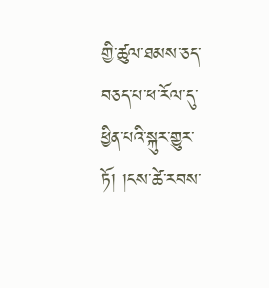གྱི་ཚུལ་ཐམས་ཅད་བཅད་པ་ཕ་རོལ་དུ་ཕྱིན་པའི་སྐུར་གྱུར་ཏོ། །ངས་ཚེ་རབས་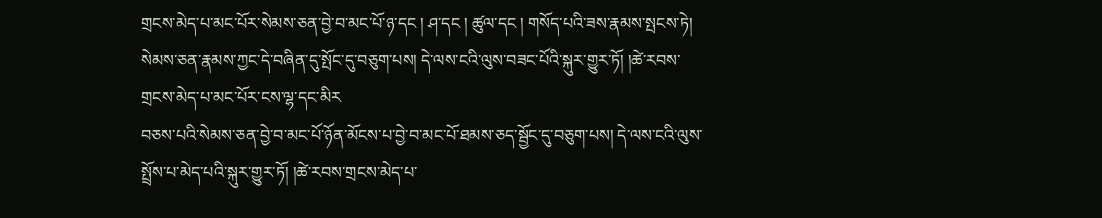གྲངས་མེད་པ་མང་པོར་སེམས་ཅན་བྱེ་བ་མང་པོ་ཉ་དང ། ཤ་དང ། ཚུལ་དང ། གསོད་པའི་ཟས་རྣམས་སྤངས་ཏེ། སེམས་ཅན་རྣམས་ཀྱང་དེ་བཞིན་དུ་སྤོང་དུ་བཅུག་པས། དེ་ལས་ངའི་ལུས་བཟང་པོའི་སྐུར་གྱུར་ཏོ། །ཚེ་རབས་གྲངས་མེད་པ་མང་པོར་ངས་ལྷ་དང་མིར
བཅས་པའི་སེམས་ཅན་བྱེ་བ་མང་པོ་ཉོན་མོངས་པ་བྱེ་བ་མང་པོ་ཐམས་ཅད་སྦྱོང་དུ་བཅུག་པས། དེ་ལས་ངའི་ལུས་སྤྲོས་པ་མེད་པའི་སྐུར་གྱུར་ཏོ། །ཚེ་རབས་གྲངས་མེད་པ་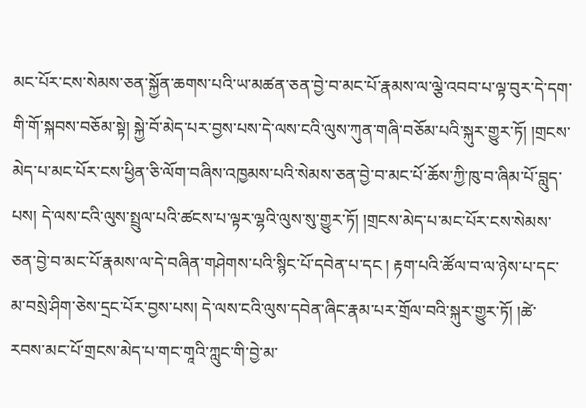མང་པོར་ངས་སེམས་ཅན་སྐྱོན་ཆགས་པའི་ཡ་མཚན་ཅན་བྱེ་བ་མང་པོ་རྣམས་ལ་ལྕེ་འབབ་པ་ལྟ་བུར་དེ་དག་གི་གོ་སྐབས་བཅོམ་སྟེ། སྐྱེ་བོ་མེད་པར་བྱས་པས་དེ་ལས་ངའི་ལུས་ཀུན་གཞི་བཅོམ་པའི་སྐུར་གྱུར་ཏོ། །གྲངས་མེད་པ་མང་པོར་ངས་ཕྱིན་ཅི་ལོག་བཞིས་འཁྱམས་པའི་སེམས་ཅན་བྱེ་བ་མང་པོ་ཆོས་ཀྱི་ཁུ་བ་ཞིམ་པོ་བླུད་པས། དེ་ལས་ངའི་ལུས་སྤྲུལ་པའི་ཚངས་པ་ལྟར་ལྷའི་ལུས་སུ་གྱུར་ཏོ། །གྲངས་མེད་པ་མང་པོར་ངས་སེམས་ཅན་བྱེ་བ་མང་པོ་རྣམས་ལ་དེ་བཞིན་གཤེགས་པའི་སྙིང་པོ་དབེན་པ་དང ། རྟག་པའི་ཚོལ་བ་ལ་ཉེས་པ་དང་མ་བསྲེ་ཤིག་ཅེས་དྲང་པོར་བྱས་པས། དེ་ལས་ངའི་ལུས་དབེན་ཞིང་རྣམ་པར་གྲོལ་བའི་སྐུར་གྱུར་ཏོ། །ཚེ་རབས་མང་པོ་གྲངས་མེད་པ་གང་གཱའི་ཀླུང་གི་བྱེ་མ་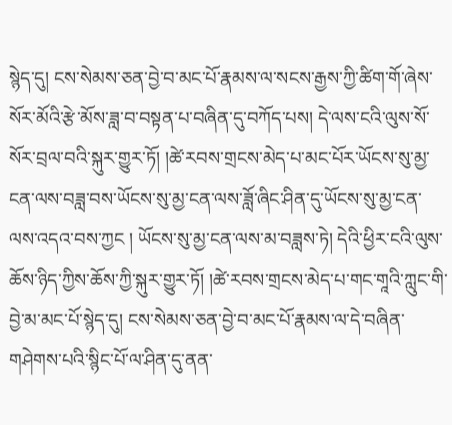སྙེད་དུ། ངས་སེམས་ཅན་བྱེ་བ་མང་པོ་རྣམས་ལ་སངས་རྒྱས་ཀྱི་ཚིག་གོ་ཞེས་སོར་མོའི་རྩེ་མོས་ཟླ་བ་བསྟན་པ་བཞིན་དུ་བཀོད་པས། དེ་ལས་ངའི་ལུས་སོ་སོར་བྲལ་བའི་སྐུར་གྱུར་ཏོ། །ཚེ་རབས་གྲངས་མེད་པ་མང་པོར་ཡོངས་སུ་མྱ་ངན་ལས་བཟླ་བས་ཡོངས་སུ་མྱ་ངན་ལས་ཟློ་ཞིང་ཤིན་དུ་ཡོངས་སུ་མྱ་ངན་ལས་འདའ་བས་ཀྱང ། ཡོངས་སུ་མྱ་ངན་ལས་མ་བཟླས་ཏེ། དེའི་ཕྱིར་ངའི་ལུས་ཆོས་ཉིད་ཀྱིས་ཆོས་ཀྱི་སྐུར་གྱུར་ཏོ། །ཚེ་རབས་གྲངས་མེད་པ་གང་གཱའི་ཀླུང་གི་བྱེ་མ་མང་པོ་སྙེད་དུ། ངས་སེམས་ཅན་བྱེ་བ་མང་པོ་རྣམས་ལ་དེ་བཞིན་གཤེགས་པའི་སྙིང་པོ་ལ་ཤིན་དུ་ནན་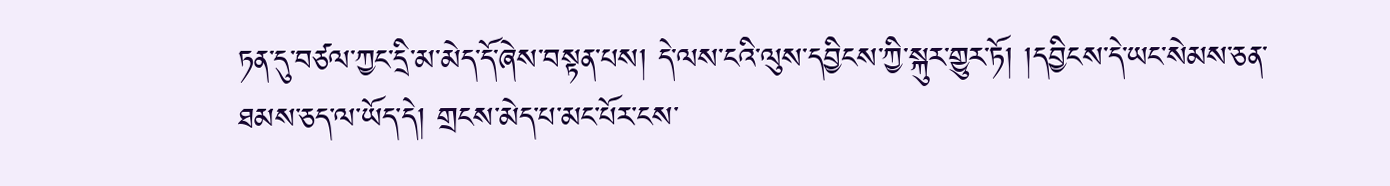ཏན་དུ་བཙལ་ཀྱང་དྲི་མ་མེད་དོ་ཞེས་བསྟན་པས། དེ་ལས་ངའི་ལུས་དབྱིངས་ཀྱི་སྐུར་གྱུར་ཏོ། །དབྱིངས་དེ་ཡང་སེམས་ཅན་ཐམས་ཅད་ལ་ཡོད་དེ། གྲངས་མེད་པ་མང་པོར་ངས་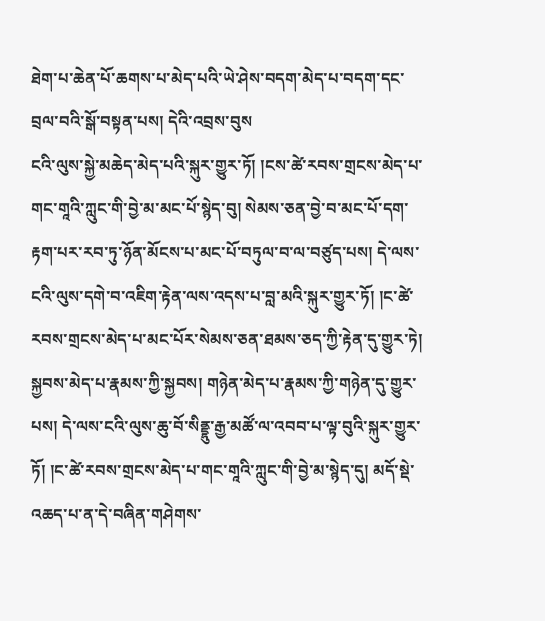ཐེག་པ་ཆེན་པོ་ཆགས་པ་མེད་པའི་ཡེ་ཤེས་བདག་མེད་པ་བདག་དང་བྲལ་བའི་སྒོ་བསྟན་པས། དེའི་འབྲས་བུས
ངའི་ལུས་སྐྱེ་མཆེད་མེད་པའི་སྐུར་གྱུར་ཏོ། །ངས་ཚེ་རབས་གྲངས་མེད་པ་གང་གཱའི་ཀླུང་གི་བྱེ་མ་མང་པོ་སྙེད་བུ། སེམས་ཅན་བྱེ་བ་མང་པོ་དག་རྟག་པར་རབ་ཏུ་ཉོན་མོངས་པ་མང་པོ་བཏུལ་བ་ལ་བཙུད་པས། དེ་ལས་ངའི་ལུས་དགེ་བ་འཇིག་རྟེན་ལས་འདས་པ་བླ་མའི་སྐུར་གྱུར་ཏོ། །ང་ཚེ་རབས་གྲངས་མེད་པ་མང་པོར་སེམས་ཅན་ཐམས་ཅད་ཀྱི་རྟེན་དུ་གྱུར་ཏེ། སྐྱབས་མེད་པ་རྣམས་ཀྱི་སྐྱབས། གཉེན་མེད་པ་རྣམས་ཀྱི་གཉེན་དུ་གྱུར་པས། དེ་ལས་ངའི་ལུས་ཆུ་བོ་སིནྡྷུ་རྒྱ་མཚོ་ལ་འབབ་པ་ལྟ་བུའི་སྐུར་གྱུར་ཏོ། །ང་ཚེ་རབས་གྲངས་མེད་པ་གང་གཱའི་ཀླུང་གི་བྱེ་མ་སྙེད་དུ། མདོ་སྡེ་འཆད་པ་ན་དེ་བཞིན་གཤེགས་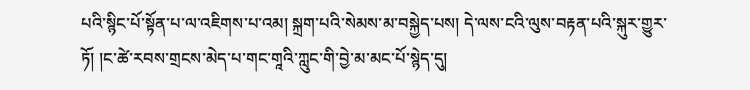པའི་སྙིང་པོ་སྟོན་པ་ལ་འཇིགས་པ་འམ། སྐྲག་པའི་སེམས་མ་བསྐྱེད་པས། དེ་ལས་ངའི་ལུས་བརྟན་པའི་སྐུར་གྱུར་ཏོ། །ང་ཚེ་རབས་གྲངས་མེད་པ་གང་གཱའི་ཀླུང་གི་བྱེ་མ་མང་པོ་སྙེད་དུ།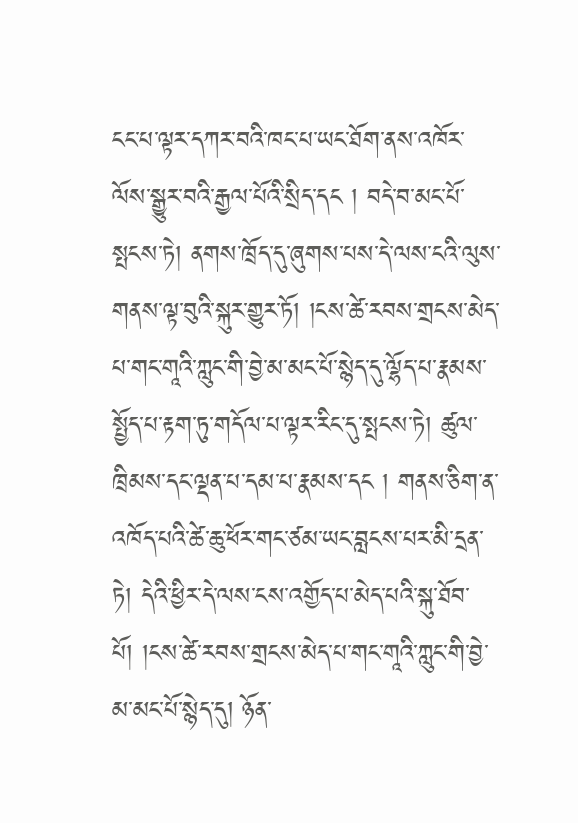ངང་པ་ལྟར་དཀར་བའི་ཁང་པ་ཡང་ཐོག་ནས་འཁོར་ལོས་སྒྱུར་བའི་རྒྱལ་པོའི་སྲིད་དང ། བདེ་བ་མང་པོ་སྤངས་ཏེ། ནགས་ཁྲོད་དུ་ཞུགས་པས་དེ་ལས་ངའི་ལུས་གནས་ལྟ་བུའི་སྐུར་གྱུར་ཏོ། །ངས་ཚེ་རབས་གྲངས་མེད་པ་གང་གཱའི་ཀླུང་གི་བྱེ་མ་མང་པོ་སྙེད་དུ་ལྷོད་པ་རྣམས་སྤྱོད་པ་རྟག་ཏུ་གདོལ་པ་ལྟར་རིང་དུ་སྤངས་ཏེ། ཚུལ་ཁྲིམས་དང་ལྡན་པ་དམ་པ་རྣམས་དང ། གནས་ཅིག་ན་འཁོད་པའི་ཚེ་ཆུ་ཕོར་གང་ཙམ་ཡང་བླངས་པར་མི་དྲན་ཏེ། དེའི་ཕྱིར་དེ་ལས་ངས་འགྱོད་པ་མེད་པའི་སྐུ་ཐོབ་པོ། །ངས་ཚེ་རབས་གྲངས་མེད་པ་གང་གཱའི་ཀླུང་གི་བྱེ་མ་མང་པོ་སྙེད་དུ། ཉོན་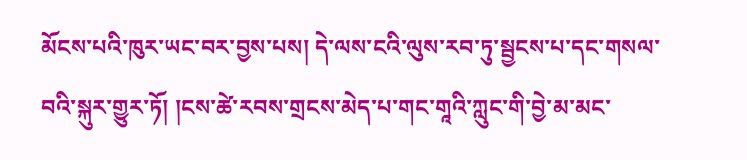མོངས་པའི་ཁུར་ཡང་བར་བྱས་པས། དེ་ལས་ངའི་ལུས་རབ་ཏུ་སྦྱངས་པ་དང་གསལ་བའི་སྐུར་གྱུར་ཏོ། །ངས་ཚེ་རབས་གྲངས་མེད་པ་གང་གཱའི་ཀླུང་གི་བྱེ་མ་མང་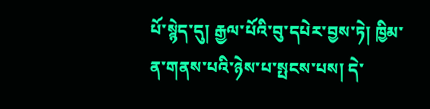པོ་སྙེད་དུ། རྒྱལ་པོའི་བུ་དཔེར་བྱས་ཏེ། ཁྱིམ་ན་གནས་པའི་ཉེས་པ་སྤངས་པས། དེ་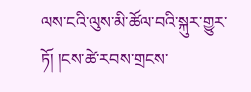ལས་ངའི་ལུས་མི་ཚོལ་བའི་སྐུར་གྱུར་ཏོ། །ངས་ཚེ་རབས་གྲངས་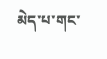མེད་པ་གང་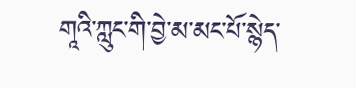གཱའི་ཀླུང་གི་བྱེ་མ་མང་པོ་སྙེད་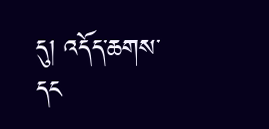དུ། འདོད་ཆགས་དང